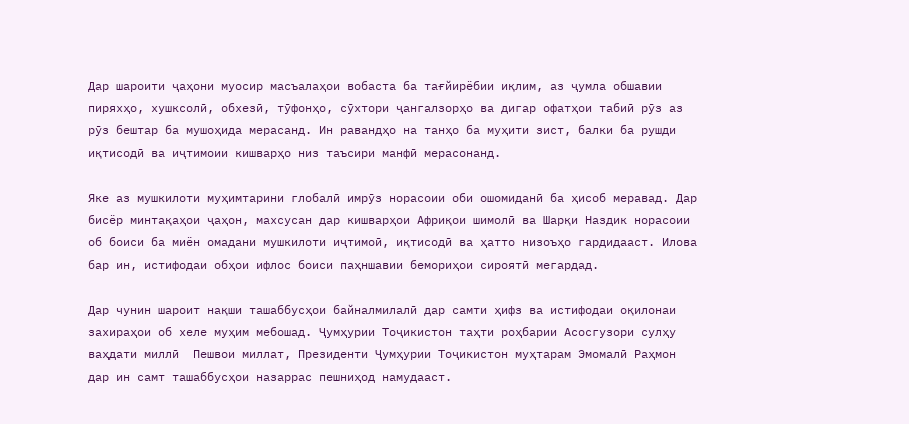Дар шароити ҷаҳони муосир масъалаҳои вобаста ба тағйирёбии иқлим, аз ҷумла обшавии пиряхҳо, хушксолӣ, обхезӣ, тӯфонҳо, сӯхтори ҷангалзорҳо ва дигар офатҳои табиӣ рӯз аз рӯз бештар ба мушоҳида мерасанд. Ин равандҳо на танҳо ба муҳити зист, балки ба рушди иқтисодӣ ва иҷтимоии кишварҳо низ таъсири манфӣ мерасонанд.

Яке аз мушкилоти муҳимтарини глобалӣ имрӯз норасоии оби ошомиданӣ ба ҳисоб меравад. Дар бисёр минтақаҳои ҷаҳон, махсусан дар кишварҳои Африқои шимолӣ ва Шарқи Наздик норасоии об боиси ба миён омадани мушкилоти иҷтимоӣ, иқтисодӣ ва ҳатто низоъҳо гардидааст. Илова бар ин, истифодаи обҳои ифлос боиси паҳншавии бемориҳои сироятӣ мегардад.

Дар чунин шароит нақши ташаббусҳои байналмилалӣ дар самти ҳифз ва истифодаи оқилонаи захираҳои об хеле муҳим мебошад. Ҷумҳурии Тоҷикистон таҳти роҳбарии Асосгузори сулҳу ваҳдати миллӣ  Пешвои миллат, Президенти Ҷумҳурии Тоҷикистон муҳтарам Эмомалӣ Раҳмон дар ин самт ташаббусҳои назаррас пешниҳод намудааст.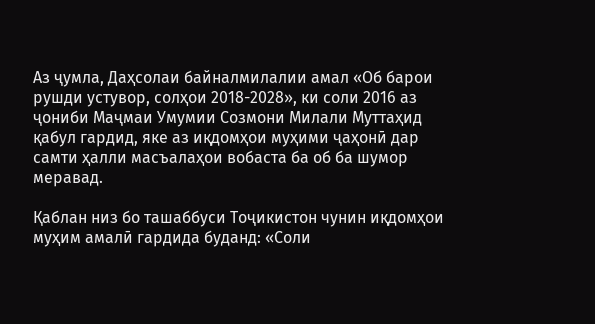Аз ҷумла, Даҳсолаи байналмилалии амал «Об барои рушди устувор, солҳои 2018-2028», ки соли 2016 аз ҷониби Маҷмаи Умумии Созмони Милали Муттаҳид қабул гардид, яке аз иқдомҳои муҳими ҷаҳонӣ дар самти ҳалли масъалаҳои вобаста ба об ба шумор меравад.

Қаблан низ бо ташаббуси Тоҷикистон чунин иқдомҳои муҳим амалӣ гардида буданд: «Соли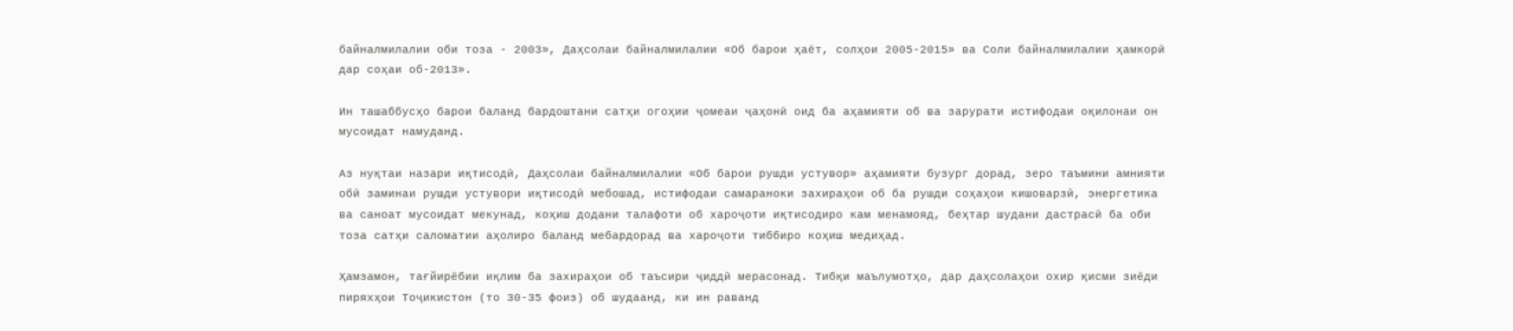байналмилалии оби тоза - 2003», Даҳсолаи байналмилалии «Об барои ҳаёт, солҳои 2005-2015» ва Соли байналмилалии ҳамкорӣ дар соҳаи об-2013».

Ин ташаббусҳо барои баланд бардоштани сатҳи огоҳии ҷомеаи ҷаҳонӣ оид ба аҳамияти об ва зарурати истифодаи оқилонаи он мусоидат намуданд.

Аз нуқтаи назари иқтисодӣ, Даҳсолаи байналмилалии «Об барои рушди устувор» аҳамияти бузург дорад, зеро таъмини амнияти обӣ заминаи рушди устувори иқтисодӣ мебошад, истифодаи самараноки захираҳои об ба рушди соҳаҳои кишоварзӣ, энергетика ва саноат мусоидат мекунад, коҳиш додани талафоти об хароҷоти иқтисодиро кам менамояд, беҳтар шудани дастрасӣ ба оби тоза сатҳи саломатии аҳолиро баланд мебардорад ва хароҷоти тиббиро коҳиш медиҳад.

Ҳамзамон, тағйирёбии иқлим ба захираҳои об таъсири ҷиддӣ мерасонад. Тибқи маълумотҳо, дар даҳсолаҳои охир қисми зиёди пиряхҳои Тоҷикистон (то 30-35 фоиз) об шудаанд, ки ин раванд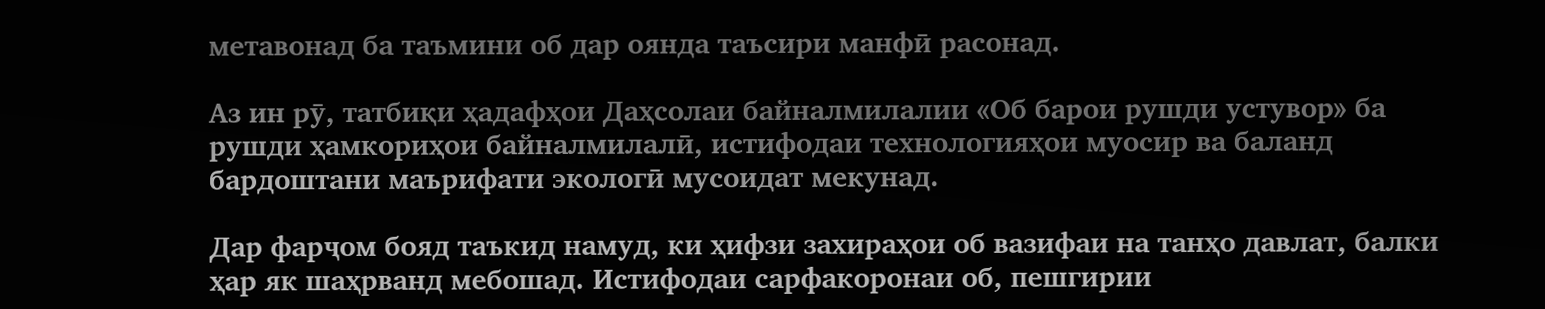метавонад ба таъмини об дар оянда таъсири манфӣ расонад.

Аз ин рӯ, татбиқи ҳадафҳои Даҳсолаи байналмилалии «Об барои рушди устувор» ба рушди ҳамкориҳои байналмилалӣ, истифодаи технологияҳои муосир ва баланд бардоштани маърифати экологӣ мусоидат мекунад.

Дар фарҷом бояд таъкид намуд, ки ҳифзи захираҳои об вазифаи на танҳо давлат, балки ҳар як шаҳрванд мебошад. Истифодаи сарфакоронаи об, пешгирии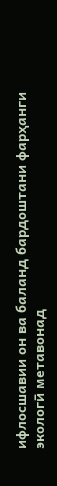ифлосшавии он ва баланд бардоштани фарҳанги экологӣ метавонад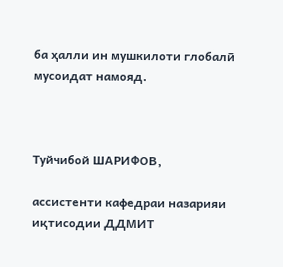ба ҳалли ин мушкилоти глобалӣ мусоидат намояд.



Туйчибой ШАРИФОВ,

ассистенти кафедраи назарияи иқтисодии ДДМИТ